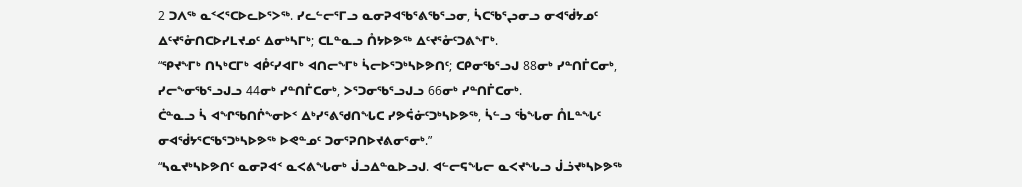2 ᑐᐱᖅ ᓇᑉᐸᕐᑕᐅᓚᐅᕐᐳᖅ. ᓯᓚᓪᓕᕐᒥᓗ ᓇᓂᕈᐊᖃᕐᕕᖃᕐᓗᓂ, ᓵᑕᖃᕐᖢᓂᓗ ᓂᐊᖂᔭᓄᑦ ᐃᑦᔪᕐᓁᑎᑕᐅᓯᒪᔪᓄᑦ ᐃᓂᒃᓴᒥᒃ; ᑕᒪᓐᓇᓗ ᑍᔭᐅᕗᖅ ᐃᑦᔪᕐᓁᑦᑐᕕᖕᒥᒃ.
“ᕿᔪᖕᒥᒃ ᑎᓴᒃᑕᒥᒃ ᐊᑬᑦᓯᐊᒥᒃ ᐊᑎᓕᖕᒥᒃ ᓵᓕᐅᕐᑐᒃᓴᐅᕗᑎᑦ; ᑕᑭᓂᖃᕐᓗᒍ 88ᓂᒃ ᓯᓐᑎᒦᑕᓂᒃ, ᓯᓕᖕᓂᖃᕐᓗᒍᓗ 44ᓂᒃ ᓯᓐᑎᒦᑕᓂᒃ, ᐳᕐᑐᓂᖃᕐᓗᒍᓗ 66ᓂᒃ ᓯᓐᑎᒦᑕᓂᒃ.
ᑖᓐᓇᓗ ᓵ ᐊᖏᖃᑎᒌᖕᓂᐅᑉ ᐃᒃᓯᕐᕕᖁᑎᖓᑕ ᓯᕗᕌᓃᑦᑐᒃᓴᐅᕗᖅ, ᓵᓪᓗ ᖄᖓᓂ ᑍᒪᓐᖓᑦ ᓂᐊᖂᔭᕐᑕᖃᕐᑐᒃᓴᐅᕗᖅ ᐅᕙᓐᓄᑦ ᑐᓂᕐᕈᑎᐅᔪᕕᓂᕐᓂᒃ.”
“ᓴᓇᔪᒃᓴᐅᕗᑎᑦ ᓇᓂᕈᐊᑉ ᓇᐸᕕᖓᓂᒃ ᒎᓗᐃᓐᓇᐅᓗᒍ. ᐊᓪᓕᕋᖓᓕ ᓇᐸᔪᖓᓗ ᒎᓘᔪᒃᓴᐅᕗᖅ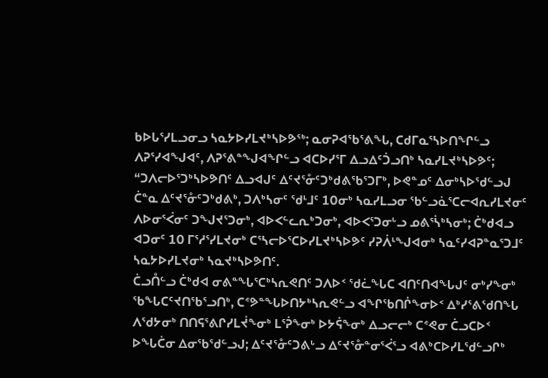ᑲᐅᒐᕐᓯᒪᓗᓂᓗ ᓴᓇᔭᐅᓯᒪᔪᒃᓴᐅᕗᖅ; ᓇᓂᕈᐊᖃᕐᕕᖓ, ᑕᑯᒥᓇᕐᓴᐅᑎᖏᓪᓗ ᐱᕈᕐᓯᐊᖑᐊᑦ, ᐱᕈᕐᕕᓐᖑᐊᖏᓪᓗ ᐊᑕᐅᓯᕐᒥ ᐃᓗᐃᑦᑑᓗᑎᒃ ᓴᓇᓯᒪᔪᒃᓴᐅᕗᑦ;
“ᑐᐱᓕᐅᕐᑐᒃᓴᐅᕗᑎᑦ ᐃᓗᐊᒍᑦ ᐃᑦᔪᕐᓁᑦᑐᒃᑯᕕᖃᕐᑐᒥᒃ, ᐅᕙᓐᓄᑦ ᐃᓂᒃᓴᐅᖁᓪᓗᒍ ᑖᓐᓇ ᐃᑦᔪᕐᓁᑦᑐᒃᑯᕕᒃ, ᑐᐱᒃᓴᓂᑦ ᖁᒻᒧᑦ 10ᓂᒃ ᓴᓇᓯᒪᓗᓂ ᖃᓪᓗᓈᕐᑕᓕᐊᕆᓯᒪᔪᓂᑦ ᐱᐅᓂᕐᐹᓂᑦ ᑐᖑᔪᕐᑐᓂᒃ, ᐊᐅᐸᓪᓚᕆᒃᑐᓂᒃ, ᐊᐅᐸᕐᑐᓂᒡᓗ ᓄᕕᕐᓵᒃᓴᓂᒃ; ᑖᒃᑯᐊᓗ ᐊᑐᓂᑦ 10 ᒥᕐᓱᕐᓯᒪᔪᓂᒃ ᑕᕐᓴᓕᐅᕐᑕᐅᓯᒪᔪᒃᓴᐅᕗᑦ ᓯᕈᐲᒻᖑᐊᓂᒃ ᓴᓇᑦᓯᐊᕈᓐᓇᕐᑐᒧᑦ ᓴᓇᔭᐅᓯᒪᔪᓂᒃ ᓴᓇᔪᒃᓴᐅᕗᑎᑦ.
ᑖᓗᑍᓪᓗ ᑖᒃᑯᐊ ᓂᕕᓐᖓᕐᑕᒃᓴᕆᕙᑎᑦ ᑐᐱᐅᑉ ᖁᓛᖓᑕ ᐊᑎᑦᑎᐊᖓᒍᑦ ᓂᒃᓯᖕᓂᒃ ᖃᖓᑕᑦᔪᑎᖃᕐᓗᑎᒃ, ᑕᕝᕗᓐᖓᐅᑎᔭᒃᓴᕆᕙᓪᓗ ᐊᖏᖃᑎᒌᖕᓂᐅᑉ ᐃᒃᓯᕐᕕᖁᑎᖓ ᐱᖁᔭᓂᒃ ᑎᑎᕋᕐᕕᒋᓯᒪᔫᖕᓂᒃ ᒪᕐᕉᖕᓂᒃ ᐅᔭᕌᖕᓂᒃ ᐃᓗᓕᓕᒃ ᑕᕝᕙᓂ ᑖᓗᑕᐅᑉ ᐅᖓᑖᓂ ᐃᓂᖃᖁᓪᓗᒍ; ᐃᑦᔪᕐᓁᑦᑐᕕᒡᓗ ᐃᑦᔪᕐᓁᓐᓂᕐᐹᕐᓗ ᐊᕕᒃᑕᐅᓯᒪᖁᓪᓗᒋᒃ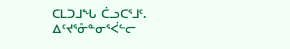ᑕᒪᑐᒧᖓ ᑖᓗᑕᕐᒧᑦ.
ᐃᑦᔪᕐᓁᓐᓂᕐᐹᓪᓕ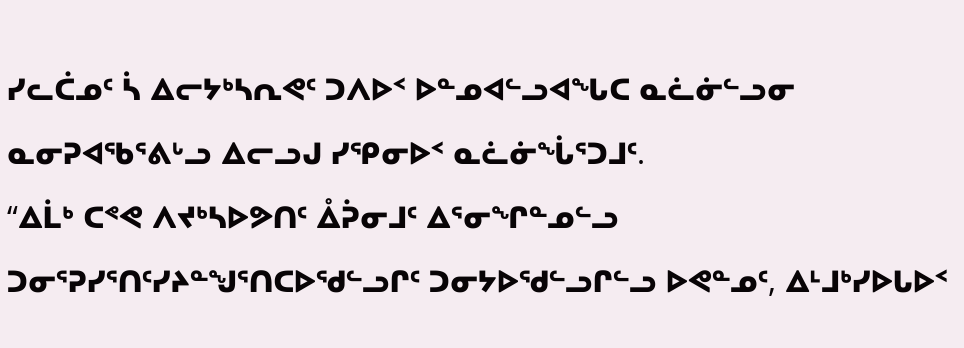ᓯᓚᑖᓄᑦ ᓵ ᐃᓕᔭᒃᓴᕆᕙᑦ ᑐᐱᐅᑉ ᐅᓐᓄᐊᓪᓗᐊᖓᑕ ᓇᓛᓃᓪᓗᓂ ᓇᓂᕈᐊᖃᕐᕕᒡᓗ ᐃᓕᓗᒍ ᓯᕿᓂᐅᑉ ᓇᓛᓃᖔᕐᑐᒧᑦ.
“ᐃᒫᒃ ᑕᕝᕙ ᐱᔪᒃᓴᐅᕗᑎᑦ ᐂᕉᓂᒧᑦ ᐃᕐᓂᖏᓐᓄᓪᓗ ᑐᓂᕐᕈᓯᕐᑎᑦᓯᔨᓐᖑᕐᑎᑕᐅᖁᓪᓗᒋᑦ ᑐᓂᔭᐅᖁᓪᓗᒋᓪᓗ ᐅᕙᓐᓄᑦ, ᐃᒻᒧᒃᓯᐅᒐᐅᑉ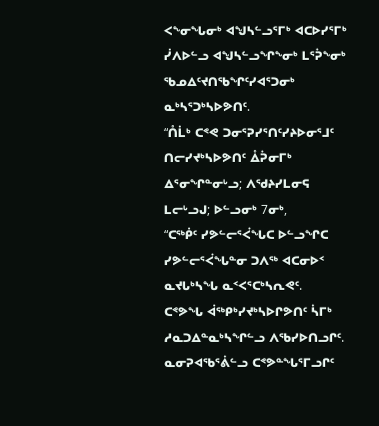ᐸᖕᓂᖓᓂᒃ ᐊᖑᓴᓪᓗᕐᒥᒃ ᐊᑕᐅᓯᕐᒥᒃ ᓰᐱᐅᓪᓗ ᐊᖑᓴᓪᓗᖏᖕᓂᒃ ᒪᕐᕉᖕᓂᒃ ᖃᓄᐃᑦᔪᑎᖃᖏᑦᓯᐊᕐᑐᓂᒃ ᓇᒃᓴᕐᑐᒃᓴᐅᕗᑎᑦ.
“ᑍᒫᒃ ᑕᕝᕙ ᑐᓂᕐᕈᓯᕐᑎᑦᓯᔨᐅᓂᕐᒧᑦ ᑎᓕᓯᔪᒃᓴᐅᕗᑎᑦ ᐂᕉᓂᒥᒃ ᐃᕐᓂᖏᓐᓂᒡᓗ; ᐱᖁᔨᓯᒪᓂᕋ ᒪᓕᒡᓗᒍ; ᐅᓪᓗᓂᒃ 7ᓂᒃ,
“ᑕᖅᑮᑦ ᓯᕗᓪᓕᕐᐹᖓᑕ ᐅᓪᓗᖏᑕ ᓯᕗᓪᓕᕐᐹᖓᓐᓂ ᑐᐱᖅ ᐊᑕᓂᐅᑉ ᓇᔪᒐᒃᓴᖓ ᓇᑉᐸᕐᑕᒃᓴᕆᕙᑦ.
ᑕᕝᕗᖓ ᐋᖅᑭᒃᓯᔪᒃᓴᐅᒋᕗᑎᑦ ᓵᒥᒃ ᓱᓇᑐᐃᓐᓇᒃᓴᖏᓪᓗ ᐱᖃᓯᐅᑎᓗᒋᑦ. ᓇᓂᕈᐊᖃᕐᕖᓪᓗ ᑕᕝᕗᓐᖓᕐᒥᓗᒋᑦ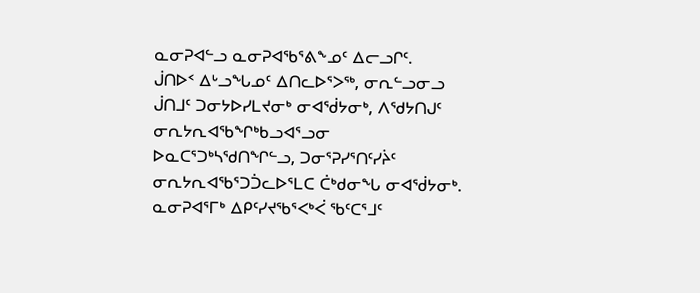ᓇᓂᕈᐊᓪᓗ ᓇᓂᕈᐊᖃᕐᕕᖕᓄᑦ ᐃᓕᓗᒋᑦ.
ᒎᑎᐅᑉ ᐃᒡᓗᖓᓄᑦ ᐃᑎᓚᐅᕐᐳᖅ, ᓂᕆᓪᓗᓂᓗ ᒎᑎᒧᑦ ᑐᓂᔭᐅᓯᒪᔪᓂᒃ ᓂᐊᖂᔭᓂᒃ, ᐱᖁᔭᑎᒍᑦ ᓂᕆᔭᕆᐊᖃᖏᒃᑲᓗᐊᕐᓗᓂ ᐅᓇᑕᕐᑐᒃᓴᖁᑎᖏᓪᓗ, ᑐᓂᕐᕈᓯᕐᑎᑦᓯᔩᑦ ᓂᕆᔭᕆᐊᖃᕐᑐᑑᓚᐅᕐᒪᑕ ᑖᒃᑯᓂᖓ ᓂᐊᖂᔭᓂᒃ.
ᓇᓂᕈᐊᕐᒥᒃ ᐃᑭᑦᓯᔪᖃᕐᐸᒃᐹ ᖃᑦᑕᕐᒧᑦ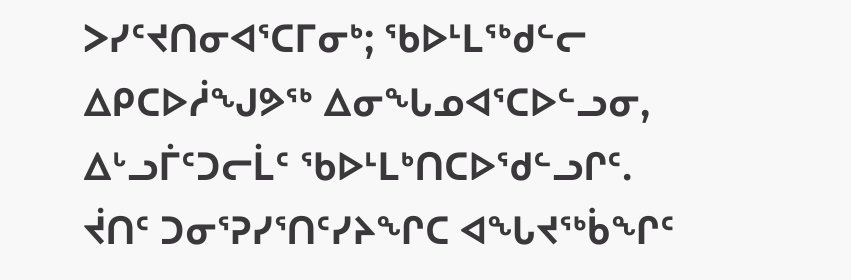ᐳᓯᑦᔪᑎᓂᐊᕐᑕᒥᓂᒃ; ᖃᐅᒻᒪᖅᑯᓪᓕ ᐃᑭᑕᐅᓲᖑᕗᖅ ᐃᓂᖓᓄᐊᕐᑕᐅᓪᓗᓂ, ᐃᒡᓗᒦᑦᑐᓕᒫᑦ ᖃᐅᒻᒪᒃᑎᑕᐅᖁᓪᓗᒋᑦ.
ᔫᑎᑦ ᑐᓂᕐᕈᓯᕐᑎᑦᓯᔨᖏᑕ ᐊᖓᔪᖅᑳᖏᑦ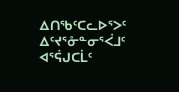ᐃᑎᖃᑦᑕᓚᐅᕐᐳᑦ ᐃᑦᔪᕐᓁᓐᓂᕐᐹᒧᑦ ᐊᕐᕌᒍᑕᒫᑦ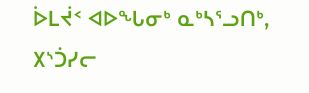ᐆᒪᔫᑉ ᐊᐅᖓᓂᒃ ᓇᒃᓴᕐᓗᑎᒃ, ᙭ᔅᑑᓯᓕ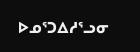ᐅᓄᕐᑐᐃᓱᕐᓗᓂ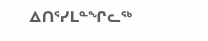ᐃᑎᕐᓯᒪᓐᖏᓚᖅ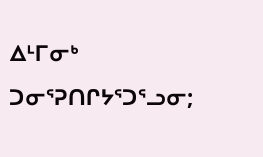ᐃᒻᒥᓂᒃ ᑐᓂᕐᕈᑎᒋᔭᕐᑐᕐᓗᓂ;